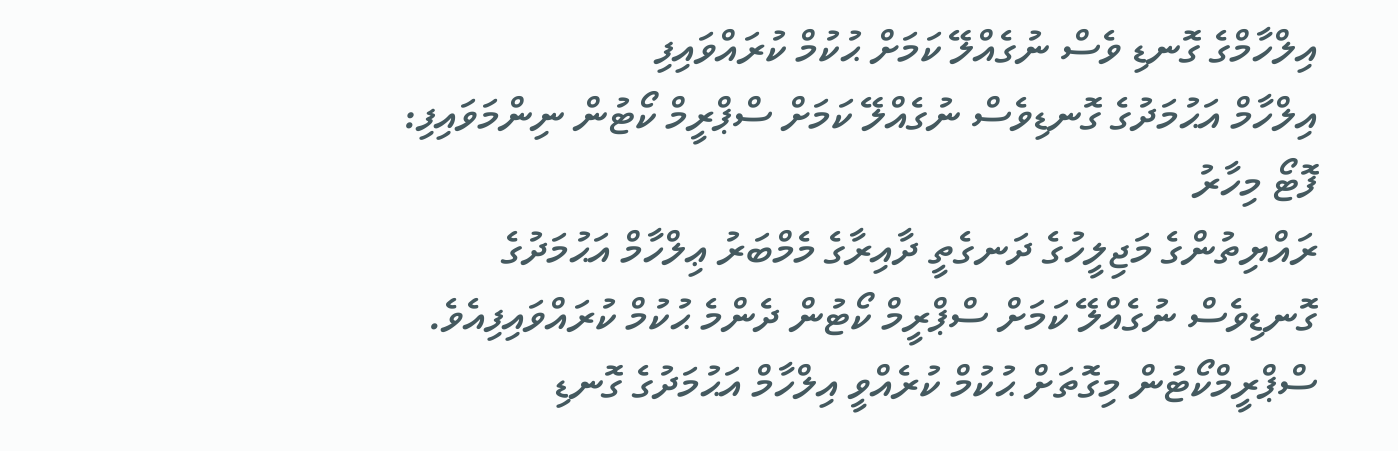އިލްހާމްގެ ގޮނޑި ވެސް ނުގެއްލޭ ކަމަށް ޙުކުމް ކުރައްވައިފި
އިލްހާމް އަޙުމަދުގެ ގޮނޑިވެސް ނުގެއްލޭ ކަމަށް ސްޕްރީމް ކޯޓުން ނިންމަވައިފި: ފޮޓޯ މިހާރު
ރައްޔިތުންގެ މަޖިލީހުގެ ދަނގެތީ ދާއިރާގެ މެމްބަރު ޢިލްހާމް އަޙުމަދުގެ ގޮނޑިވެސް ނުގެއްލޭ ކަމަށް ސްޕްރީމް ކޯޓުން ދެންމެ ޙުކުމް ކުރައްވައިފިއެވެ.
ސްޕްރީމްކޯޓުން މިގޮތަށް ޙުކުމް ކުރެއްވީ އިލްހާމް އަޙުމަދުގެ ގޮނޑި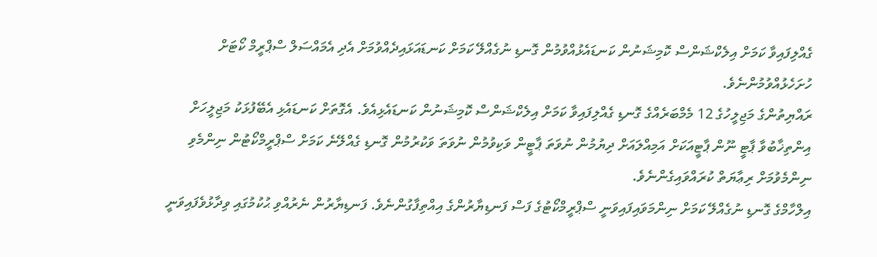ގެއްލިފައިވާ ކަމަށް އިލެކްޝަންސް ކޮމިޝަނުން ކަނޑައެޅުއްވުމުން ގޮނޑި ނުގެއްލޭ ކަމަށް ކަނޑައަޅައިދެއްވުމަށް އެދި އެމައްސަލް ސްޕްރީމް ކޯޓަށް ހުށަހެޅުއްވުމުންނެވެ.
ރައްޔިތުންގެ މަޖިލީހުގެ 12 މެމްބަރެއްގެ ގޮނޑި ގެއްލިފައިވާ ކަމަށް އިލެކްޝަންސް ކޮމިޝަނުން ކަނޑައެޅިއެވެ. އެގޮތަށް ކަނޑައެޅި އެބޭފުޅަކު މަޖިލީހަށް އިންތިޚާބުވާ ޕާޓީ ނޫން ޕާޓީއަކަށް އަމިއްލައަށް ދިޔުމުން ނުވަތަ ޕާޓީން ވަކިވުމުން ނުވަތަ ވަކުރުމުން ގޮނޑި ގެއްލޭނެ ކަމަށް ސްޕްރީމްކޯޓުން ނިންމެވި ނިންމެވުމަށް ރިޢާޔަތް ކުރައްވައިގެންނެވެ.
އިލްހާމްގެ ގޮނޑި ނުގެއްލޭ ކަމަށް ނިންމަވައިފައިވަނީ ސްޕްރީމްކޯޓުގެ ފަސް ފަނޑިޔާރުންގެ އިއްތިފާގުންނެވެ. ފަނޑިޔާރުން ނެރުއްވި ޙުކުމުގައި ވިދާޅުވެފައިވަނީ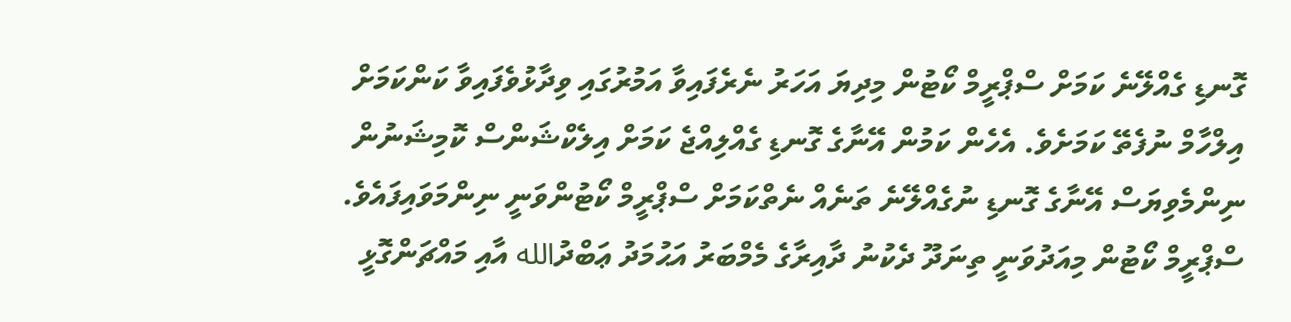ގޮނޑި ގެއްލޭނެ ކަމަށް ސްޕްރީމް ކޯޓުން މިދިޔަ އަހަރު ނެރެފައިވާ އަމުރުގައި ވިދާޅުވެފައިވާ ކަންކަމަށް އިލްހާމް ނުފެތޭ ކަމަށެވެ. އެހެން ކަމުން އޭނާގެ ގޮނޑި ގެއްލިއްޖެ ކަމަށް އިލެކްޝަންސް ކޮމިޝަނުން ނިންމެވިޔަސް އޭނާގެ ގޮނޑި ނުގެއްލޭނެ ތަނެއް ނެތްކަމަށް ސްޕްރީމް ކޯޓުންވަނީ ނިންމަވައިފައެވެ.
ސްޕްރީމް ކޯޓުން މިއަދުވަނީ ތިނަދޫ ދެކުނު ދާއިރާގެ މެމްބަރު އަޙުމަދު ޢަބްދުالله އާއި މައްޗަންގޮޅީ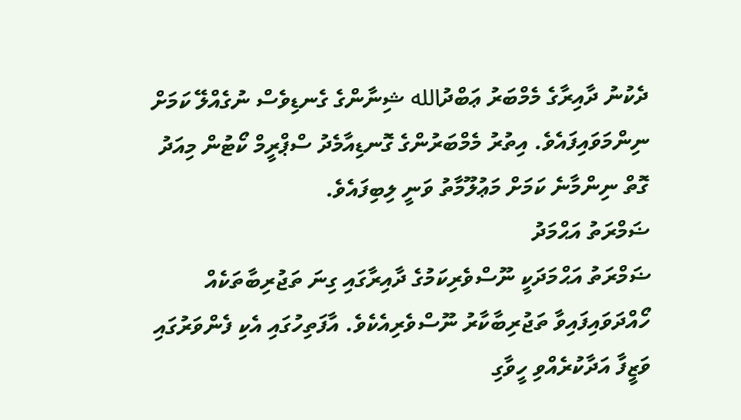ދެކުނު ދާއިރާގެ މެމްބަރު ޢަބްދުالله ޝިނާންގެ ގެނޑިވެސް ނުގެއްލޭ ކަމަށް ނިންމަވައިފައެވެ. އިތުރު މެމްބަރުންގެ ގޮނޑިއާމެދު ސްޕްރީމް ކޯޓުން މިއަދު ގޮތް ނިންމާނެ ކަމަށް މަޢުލޫމާތު ވަނީ ލިބިފައެވެ.
ޟަމްރަތު އަޙްމަދު
ޟަމްރަތު އަޙްމަދަކީ ނޫސްވެރިކަމުގެ ދާއިރާގައި ގިނަ ތަޖުރިބާތަކެއް ހޯއްދަވައިފައިވާ ތަޖުރިބާކާރު ނޫސްވެރިއެކެވެ. އާފަތިހުގައި އެކި ފެންވަރުގައި ވަޒީފާ އަދާކުރެއްވި ހީވާގި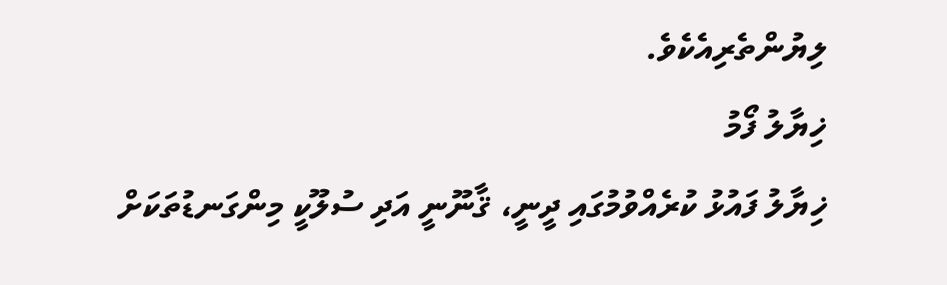ލިޔުންތެރިއެކެވެ.
ޚިޔާލު ފޯމު
ޚިޔާލު ފައުޅު ކުރެއްވުމުގައި ދީނީ، ޤާނޫނީ އަދި ސުލޫކީ މިންގަނޑުތަކަށް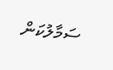ސަމާލުކަން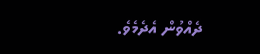ދެއްވުން އެދެމެވެ.